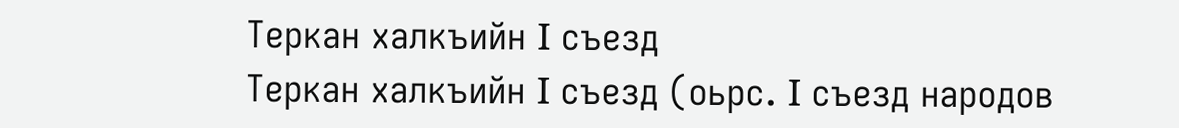Теркан халкъийн I съезд
Теркан халкъийн I съезд (оьрс. I съезд народов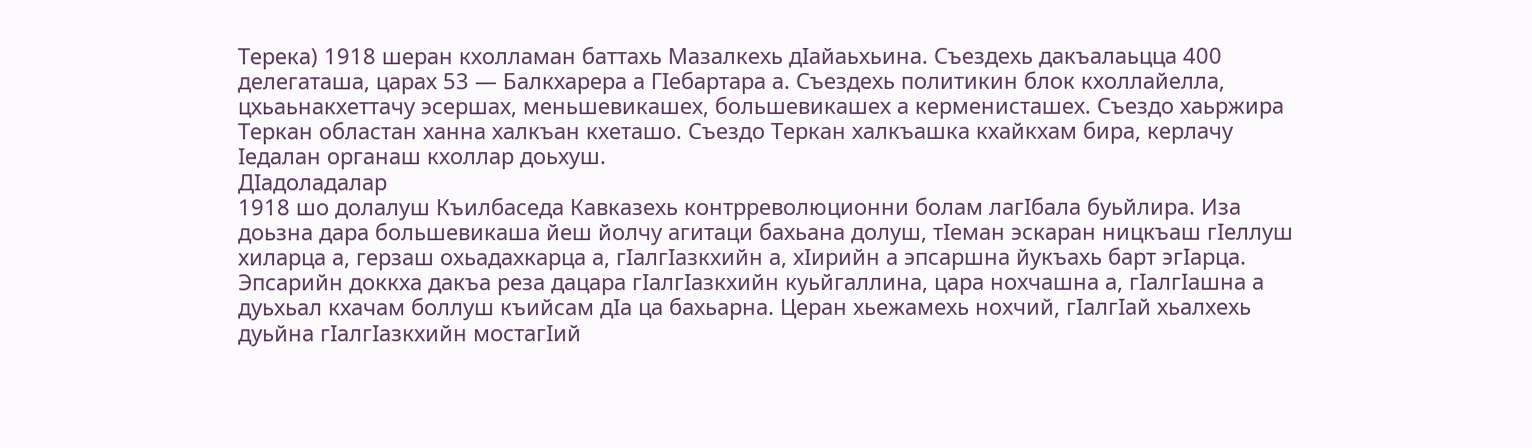Терека) 1918 шеран кхолламан баттахь Мазалкехь дӀайаьхьина. Съездехь дакъалаьцца 400 делегаташа, царах 53 — Балкхарера а ГӀебартара а. Съездехь политикин блок кхоллайелла, цхьаьнакхеттачу эсершах, меньшевикашех, большевикашех а керменисташех. Съездо хаьржира Теркан областан ханна халкъан кхеташо. Съездо Теркан халкъашка кхайкхам бира, керлачу Ӏедалан органаш кхоллар доьхуш.
ДӀадоладалар
1918 шо долалуш Къилбаседа Кавказехь контрреволюционни болам лагӀбала буьйлира. Иза доьзна дара большевикаша йеш йолчу агитаци бахьана долуш, тӀеман эскаран ницкъаш гӀеллуш хиларца а, герзаш охьадахкарца а, гӀалгӀазкхийн а, хӀирийн а эпсаршна йукъахь барт эгӀарца. Эпсарийн доккха дакъа реза дацара гӀалгӀазкхийн куьйгаллина, цара нохчашна а, гӀалгӀашна а дуьхьал кхачам боллуш къийсам дӀа ца бахьарна. Церан хьежамехь нохчий, гӀалгӀай хьалхехь дуьйна гӀалгӀазкхийн мостагӀий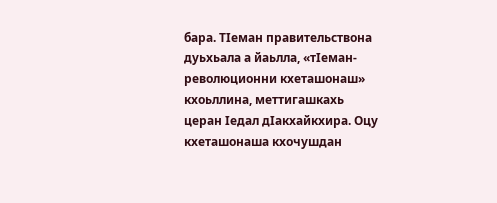бара. ТӀеман правительствона дуьхьала а йаьлла, «тӀеман-революционни кхеташонаш» кхоьллина, меттигашкахь церан Ӏедал дӀакхайкхира. Оцу кхеташонаша кхочушдан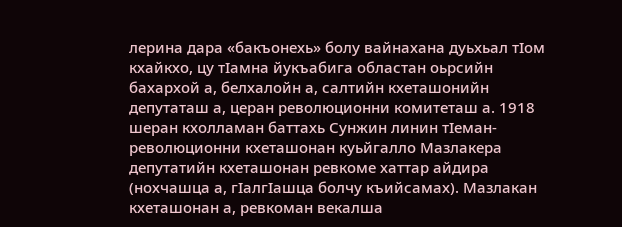лерина дара «бакъонехь» болу вайнахана дуьхьал тӀом кхайкхо, цу тӀамна йукъабига областан оьрсийн бахархой а, белхалойн а, салтийн кхеташонийн депутаташ а, церан революционни комитеташ а. 1918 шеран кхолламан баттахь Сунжин линин тӀеман-революционни кхеташонан куьйгалло Мазлакера депутатийн кхеташонан ревкоме хаттар айдира (нохчашца а, гӀалгӀашца болчу къийсамах). Мазлакан кхеташонан а, ревкоман векалша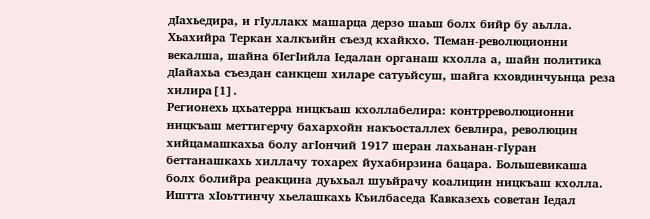дӀахьедира, и гӀуллакх машарца дерзо шаьш болх бийр бу аьлла. Хьахийра Теркан халкъийн съезд кхайкхо. ТӀеман-революционни векалша, шайна бӀегӀийла Ӏедалан органаш кхолла а, шайн политика дӀайахьа съездан санкцеш хиларе сатуьйсуш, шайга кховдинчуьнца реза хилира[1].
Регионехь цхьатерра ницкъаш кхоллабелира: контрреволюционни ницкъаш меттигерчу бахархойн накъосталлех бевлира, революцин хийцамашкахьа болу агӀончий 1917 шеран лахьанан-гӀуран беттанашкахь хиллачу тохарех йухабирзина бацара. Большевикаша болх болийра реакцина дуьхьал шуьйрачу коалицин ницкъаш кхолла. Иштта хӀоьттинчу хьелашкахь Къилбаседа Кавказехь советан Ӏедал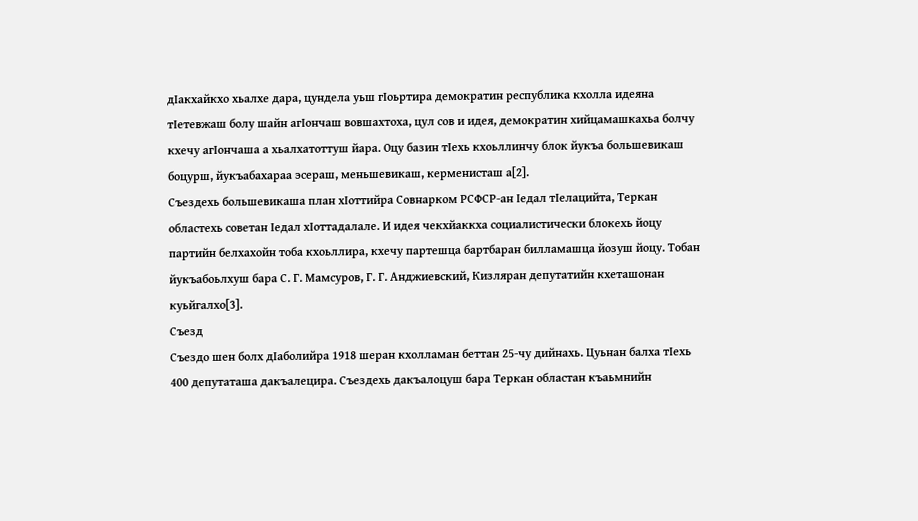дӀакхайкхо хьалхе дара, цундела уьш гӀоьртира демократин республика кхолла идеяна тӀетевжаш болу шайн агӀончаш вовшахтоха, цул сов и идея, демократин хийцамашкахьа болчу кхечу агӀончаша а хьалхатоттуш йара. Оцу базин тӀехь кхоьллинчу блок йукъа большевикаш боцурш, йукъабахараа эсераш, меньшевикаш, керменисташ а[2].
Съездехь большевикаша план хӀоттийра Совнарком РСФСР-ан Ӏедал тӀелацийта, Теркан областехь советан Ӏедал хӀоттадалале. И идея чекхйаккха социалистически блокехь йоцу партийн белхахойн тоба кхоьллира, кхечу партешца бартбаран билламашца йозуш йоцу. Тобан йукъабоьлхуш бара С. Г. Мамсуров, Г. Г. Анджиевский, Кизляран депутатийн кхеташонан куьйгалхо[3].
Съезд
Съездо шен болх дӀаболийра 1918 шеран кхолламан беттан 25-чу дийнахь. Цуьнан балха тӀехь 400 депутаташа дакъалецира. Съездехь дакъалоцуш бара Теркан областан къаьмнийн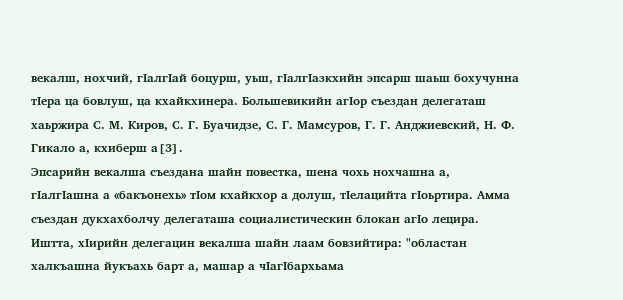векалш, нохчий, гӀалгӀай боцурш, уьш, гӀалгӀазкхийн эпсарш шаьш бохучунна тӀера ца бовлуш, ца кхайкхинера. Большевикийн агӀор съездан делегаташ хаьржира С. М. Киров, С. Г. Буачидзе, С. Г. Мамсуров, Г. Г. Анджиевский, Н. Ф. Гикало а, кхиберш а[3].
Эпсарийн векалша съездана шайн повестка, шена чохь нохчашна а, гӀалгӀашна а «бакъонехь» тӀом кхайкхор а долуш, тӀелацийта гӀоьртира. Амма съездан дукхахболчу делегаташа социалистическин блокан агӀо лецира. Иштта, хӀирийн делегацин векалша шайн лаам бовзийтира: "областан халкъашна йукъахь барт а, машар а чӀагӀбархьама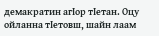демакратин агӀор тӀетан. Оцу ойланна тӀетовш, шайн лаам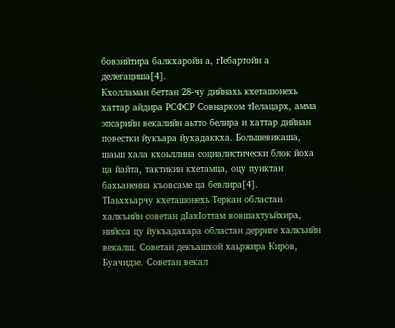бовзийтира балкхаройн а, гӀебартойн а делегациша[4].
Кхолламан беттан 28-чу дийнахь кхеташонехь хаттар айдира РСФСР Совнарком тӀелацарх, амма эпсарийн векалийн аьтто белира и хаттар дийнан повестки йукъара йухадаккха. Большевикаша, шаьш хала кхоьллина социалистически блок йоха ца йайта, тактикин кхетамца, оцу пунктан бахьаненна къовсаме ца бевлира[4].
ТӀаьххьарчу кхеташонехь Теркан областан халкъийн советан дӀахӀоттам вовшахтуьйхира, нийсса цу йукъадахара областан дерриге халкъийн векалш. Советан декъашхой хаьржира Киров, Буачидзе. Советан векал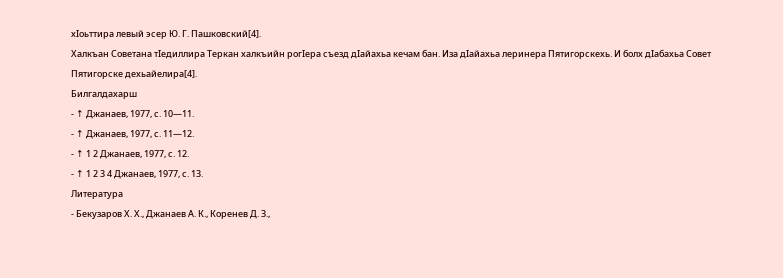хӀоьттира левый эсер Ю. Г. Пашковский[4].
Халкъан Советана тӀедиллира Теркан халкъийн рогӀера съезд дӀайахьа кечам бан. Иза дӀайахьа леринера Пятигорскехь. И болх дӀабахьа Совет Пятигорске дехьайелира[4].
Билгалдахарш
- ↑ Джанаев, 1977, с. 10—11.
- ↑ Джанаев, 1977, с. 11—12.
- ↑ 1 2 Джанаев, 1977, с. 12.
- ↑ 1 2 3 4 Джанаев, 1977, с. 13.
Литература
- Бекузаров Х. Х., Джанаев А. К., Коренев Д. З.,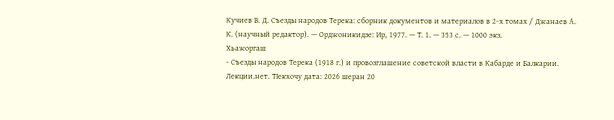Кучиев В. Д. Съезды народов Терека: сборник документов и материалов в 2-х томах / Джанаев А. К. (научный редактор). — Орджоникидзе: Ир, 1977. — Т. 1. — 353 с. — 1000 экз.
Хьажоргаш
- Съезды народов Терека (1918 г.) и провозглашение советской власти в Кабарде и Балкарии. Лекции.нет. ТӀекхочу дата: 2026 шеран 20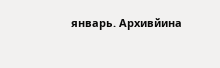январь. Архивйина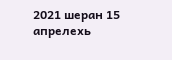2021 шеран 15 апрелехь